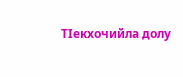ТIекхочийла долу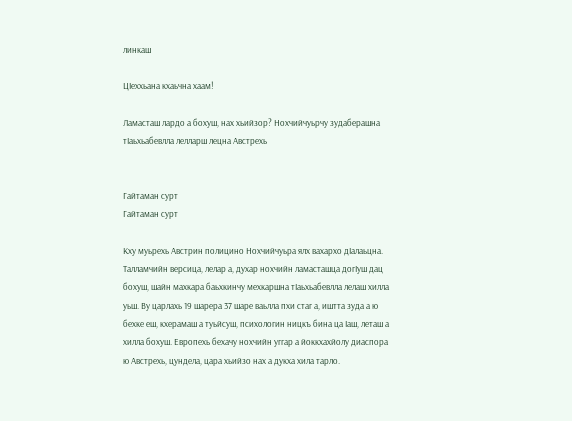линкаш

ЦIеххьана кхаьчна хаам!

Ламасташ лардо а бохуш, нах хьийзор? Нохчийчуьрчу зудаберашна тIаьхьабевлла лелларш лецна Австрехь


Гайтаман сурт
Гайтаман сурт

Кху муьрехь Австрин полицино Нохчийчуьра ялх вахархо дIалаьцна. Талламчийн версица, лелар а, духар нохчийн ламасташца догIуш дац бохуш, шайн махкара баьхкинчу мехкаршна тIаьхьабевлла лелаш хилла уьш. Ву царлахь 19 шарера 37 шаре ваьлла пхи стаг а, иштта зуда а ю бехке еш, кхерамаш а туьйсуш, психологин ницкъ бина ца Iаш, леташ а хилла бохуш. Европехь бехачу нохчийн уггар а йоккхахйолу диаспора ю Австрехь, цундела, цара хьийзо нах а дукха хила тарло.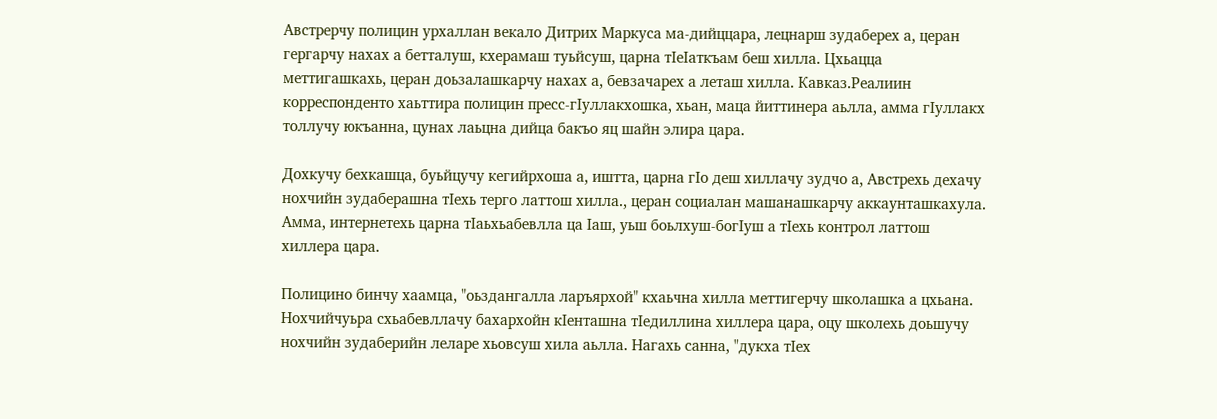Австрерчу полицин урхаллан векало Дитрих Маркуса ма-дийццара, лецнарш зудаберех а, церан гергарчу нахах а бетталуш, кхерамаш туьйсуш, царна тIеIаткъам беш хилла. Цхьацца меттигашкахь, церан доьзалашкарчу нахах а, бевзачарех а леташ хилла. Кавказ.Реалиин корреспонденто хаьттира полицин пресс-гIуллакхошка, хьан, маца йиттинера аьлла, амма гIуллакх толлучу юкъанна, цунах лаьцна дийца бакъо яц шайн элира цара.

Дохкучу бехкашца, буьйцучу кегийрхоша а, иштта, царна гIо деш хиллачу зудчо а, Австрехь дехачу нохчийн зудаберашна тIехь терго латтош хилла., церан социалан машанашкарчу аккаунташкахула. Амма, интернетехь царна тIаьхьабевлла ца Iаш, уьш боьлхуш-богIуш а тIехь контрол латтош хиллера цара.

Полицино бинчу хаамца, "оьздангалла ларъярхой" кхаьчна хилла меттигерчу школашка а цхьана. Нохчийчуьра схьабевллачу бахархойн кIенташна тIедиллина хиллера цара, оцу школехь доьшучу нохчийн зудаберийн леларе хьовсуш хила аьлла. Нагахь санна, "дукха тIех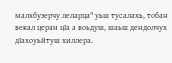малхбузерчу леларца" уьш тусалахь, тобан векал церан цIа а воьдуш, шаьш дендолчух дIахоуьйтуш хиллера.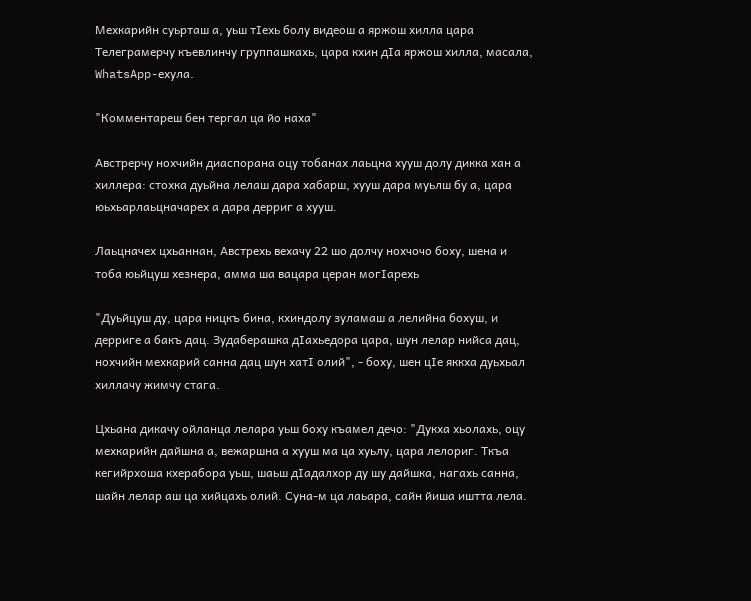Мехкарийн суьрташ а, уьш тIехь болу видеош а яржош хилла цара Телеграмерчу къевлинчу группашкахь, цара кхин дIа яржош хилла, масала, WhatsApp-ехула.

"Комментареш бен тергал ца йо наха"

Австрерчу нохчийн диаспорана оцу тобанах лаьцна хууш долу дикка хан а хиллера: стохка дуьйна лелаш дара хабарш, хууш дара муьлш бу а, цара юьхьарлаьцначарех а дара дерриг а хууш.

Лаьцначех цхьаннан, Австрехь вехачу 22 шо долчу нохчочо боху, шена и тоба юьйцуш хезнера, амма ша вацара церан могIарехь

"Дуьйцуш ду, цара ницкъ бина, кхиндолу зуламаш а лелийна бохуш, и дерриге а бакъ дац. Зудаберашка дIахьедора цара, шун лелар нийса дац, нохчийн мехкарий санна дац шун хатI олий", - боху, шен цIе яккха дуьхьал хиллачу жимчу стага.

Цхьана дикачу ойланца лелара уьш боху къамел дечо: "Дукха хьолахь, оцу мехкарийн дайшна а, вежаршна а хууш ма ца хуьлу, цара лелориг. Ткъа кегийрхоша кхерабора уьш, шаьш дIадалхор ду шу дайшка, нагахь санна, шайн лелар аш ца хийцахь олий. Суна-м ца лаьара, сайн йиша иштта лела.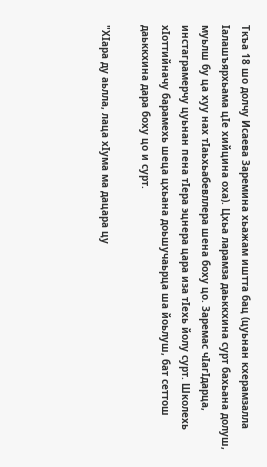Ткъа 18 шо долчу Исаева Заремина хьажам иштта бац (цуьнан кхерамзалла Iалашъярхьама цIе хийцина оха). Цхьа ларамза даьккхина сурт бахьана долуш, муьлш бу ца хуу нах тIаьхьабевллера шена боху цо. Заремас чIагIдарца, инстаграмерчу цуьнан пена тIера эцнера цара иза тIехь йолу сурт. Школехь хIоттийначу барамехь шеца цхьана доьшучаьрца ша йоьлуш, бат сеттош даьккхина дара боху цо и сурт.

"ХIара ду аьлла, лаца хIума ма дацара цу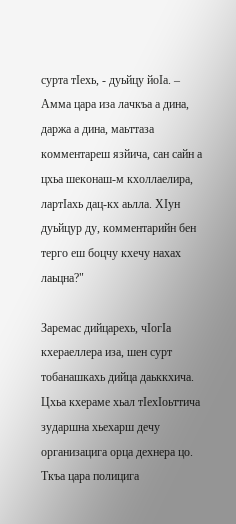сурта тIехь, - дуьйцу йоIа. – Амма цара иза лачкъа а дина, даржа а дина, маьттаза комментареш язйича, сан сайн а цхьа шеконаш-м кхоллаелира, лартIахь дац-кх аьлла. ХIун дуьйцур ду, комментарийн бен терго еш боцчу кхечу нахах лаьцна?"

Заремас дийцарехь, чIогIа кхераеллера иза, шен сурт тобанашкахь дийца даьккхича. Цхьа кхераме хьал тIехIоьттича зударшна хьехарш дечу организацига орца дехнера цо. Ткъа цара полицига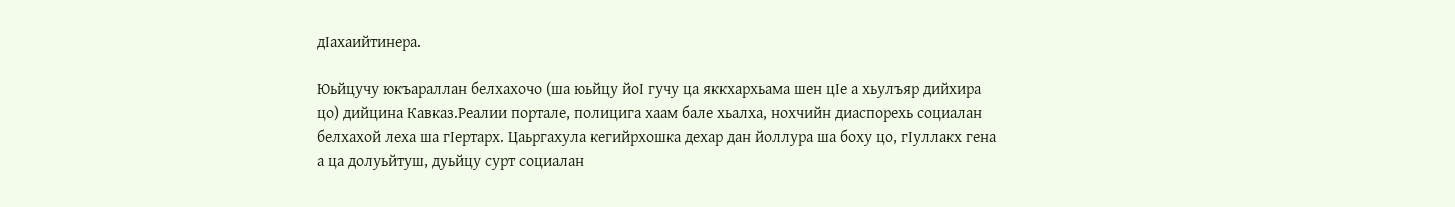дIахаийтинера.

Юьйцучу юкъараллан белхахочо (ша юьйцу йоI гучу ца яккхархьама шен цIе а хьулъяр дийхира цо) дийцина Кавказ.Реалии портале, полицига хаам бале хьалха, нохчийн диаспорехь социалан белхахой леха ша гIертарх. Цаьргахула кегийрхошка дехар дан йоллура ша боху цо, гIуллакх гена а ца долуьйтуш, дуьйцу сурт социалан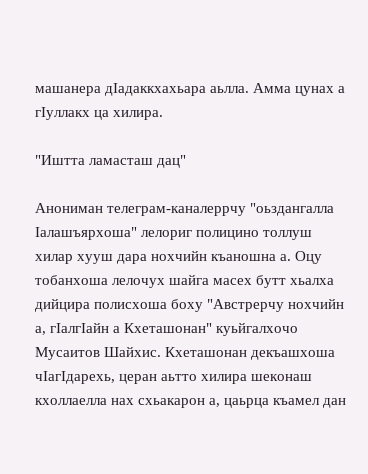машанера дIадаккхахьара аьлла. Амма цунах а гIуллакх ца хилира.

"Иштта ламасташ дац"

Анониман телеграм-каналеррчу "оьздангалла Iалашъярхоша" лелориг полицино толлуш хилар хууш дара нохчийн къаношна а. Оцу тобанхоша лелочух шайга масех бутт хьалха дийцира полисхоша боху "Австрерчу нохчийн а, гIалгIайн а Кхеташонан" куьйгалхочо Мусаитов Шайхис. Кхеташонан декъашхоша чIагIдарехь, церан аьтто хилира шеконаш кхоллаелла нах схьакарон а, цаьрца къамел дан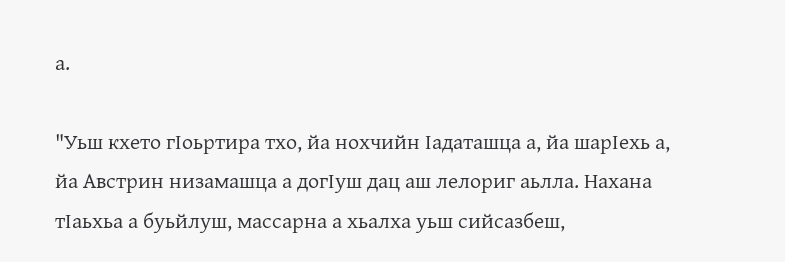а.

"Уьш кхето гIоьртира тхо, йа нохчийн Iадаташца а, йа шарIехь а, йа Австрин низамашца а догIуш дац аш лелориг аьлла. Нахана тIаьхьа а буьйлуш, массарна а хьалха уьш сийсазбеш,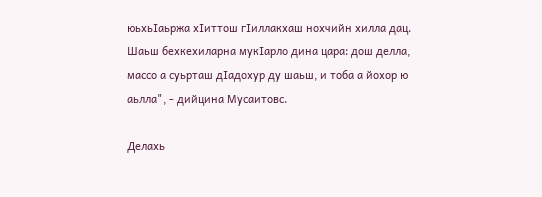юьхьIаьржа хIиттош гIиллакхаш нохчийн хилла дац. Шаьш бехкехиларна мукIарло дина цара: дош делла, массо а суьрташ дIадохур ду шаьш, и тоба а йохор ю аьлла", - дийцина Мусаитовс.

Делахь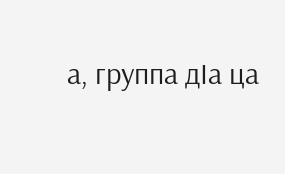а, группа дIа ца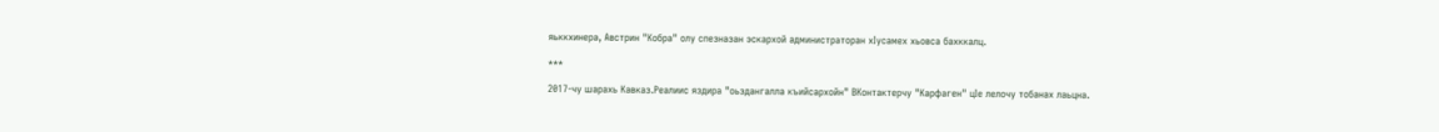яьккхинера, Австрин "Кобра" олу спезназан эскархой администраторан хIусамех хьовса бахккалц.

***

2017-чу шарахь Кавказ.Реалиис яздира "оьздангалла къийсархойн" ВКонтактерчу "Карфаген" цIе лелочу тобанах лаьцна.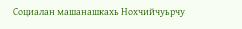Социалан машанашкахь Нохчийчуьрчу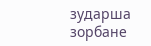зударша зорбане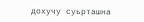дохучу суьрташна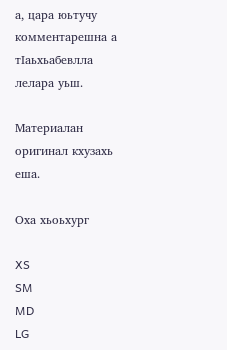а, цара юьтучу комментарешна а тIаьхьабевлла лелара уьш.

Материалан оригинал кхузахь еша.

Оха хьоьхург

XS
SM
MD
LG